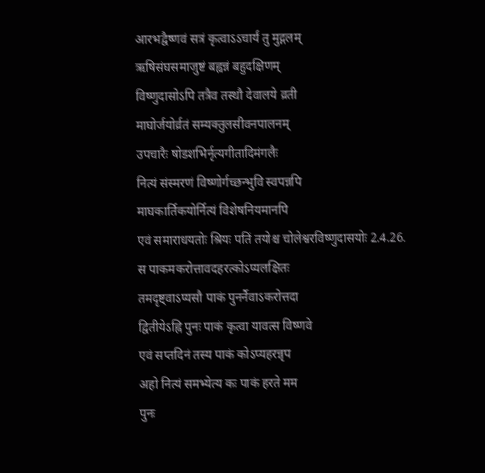आरभद्वैष्णवं सत्रं कृत्वाऽऽचार्यं तु मुद्गलम्
ऋषिसंघसमाजुष्टं बह्वन्नं बहुदक्षिणम्
विष्णुदासोऽपि तत्रैव तस्थौ देवालये व्रती
माघोर्जयोर्व्रतं सम्यक्तुलसीवनपालनम्
उपचारैः षोडशभिर्नृत्यगीतादिमंगलैः
नित्यं संस्मरणं विष्णोर्गच्छन्भुवि स्वपन्नपि
माघकार्तिकयोर्नित्यं विशेषनियमानपि
एवं समाराधयतोः श्रियः पतिं तयोश्च चोलेश्वरविष्णुदासयोः 2.4.26.
स पाकमकरोत्तावदहरत्कोऽप्यलक्षितः
तमदृष्ट्वाऽप्यसौ पाकं पुनर्नैवाऽकरोत्तदा
द्वितीयेऽह्नि पुनः पाकं कृत्वा यावत्स विष्णवे
एवं सप्तदिनं तस्य पाकं कोऽप्यहरन्नृप
अहो नित्यं समभ्येत्य कः पाकं हरते मम
पुनः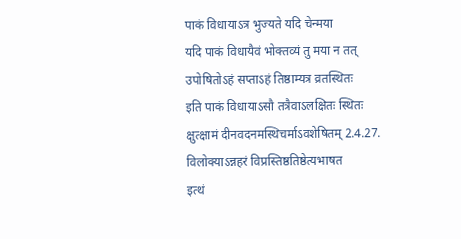पाकं विधायाऽत्र भुज्यते यदि चेन्मया
यदि पाकं विधायैवं भोक्तव्यं तु मया न तत्
उपोषितोऽहं सप्ताऽहं तिष्ठाम्यत्र व्रतस्थितः
इति पाकं विधायाऽसौ तत्रैवाऽलक्षितः स्थितः
क्षुत्क्षामं दीनवदनमस्थिचर्माऽवशेषितम् 2.4.27.
विलोक्याऽन्नहरं विप्रस्तिष्ठतिष्ठेत्यभाषत
इत्थं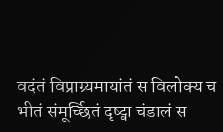वदंतं विप्राग्र्यमायांतं स विलोक्य च
भीतं संमूर्च्छितं दृष्ट्वा चंडालं स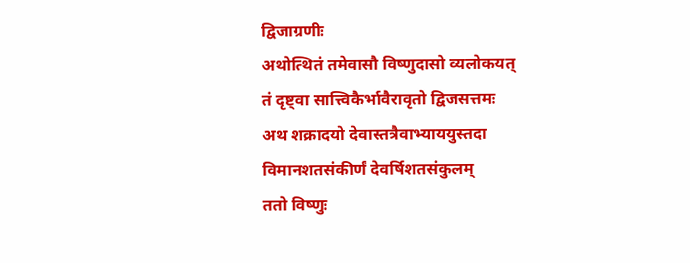द्विजाग्रणीः
अथोत्थितं तमेवासौ विष्णुदासो व्यलोकयत्
तं दृष्ट्वा सात्त्विकैर्भावैरावृतो द्विजसत्तमः
अथ शक्रादयो देवास्तत्रैवाभ्याययुस्तदा
विमानशतसंकीर्णं देवर्षिशतसंकुलम्
ततो विष्णुः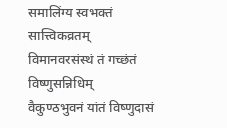समालिंग्य स्वभक्तं सात्त्विकव्रतम्
विमानवरसंस्थं तं गच्छंतं विष्णुसन्निधिम्
वैकुण्ठभुवनं यांतं विष्णुदासं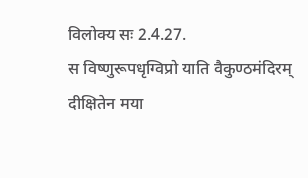विलोक्य सः 2.4.27.
स विष्णुरूपधृग्विप्रो याति वैकुण्ठमंदिरम्
दीक्षितेन मया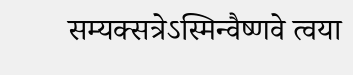सम्यक्सत्रेऽस्मिन्वैष्णवे त्वया